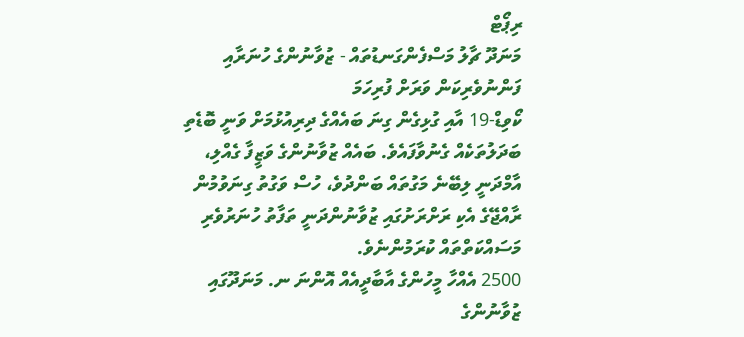ރިޕޯޓް
މަނަދޫ ޗާލު މަސްފެންގަނޑުތައް - ޒުވާނުންގެ ހުނަރާއި ފަންނުވެރިކަން ވަރަށް ފުރިހަމަ
ކޯވިޑް-19 އާއި ގުޅިގެން ގިނަ ބައެއްގެ ދިރިއުޅުމަށް ވަނީ ބޮޑެތި ބަދަލުތަކެއް ގެނުވާފައެވެ. ބައެއް ޒުވާނުންގެ ވަޒީފާ ގެއްލި، އާމްދަނީ ލިބޭނެ މަގުތައް ބަންދުވެ، ހުސް ވަގުތު ގިނަވުމުން ރާއްޖޭގެ އެކި ރަށްރަށުގައި ޒުވާނުންދަނީ ތަފާތު ހުނަރުވެރި މަސައްކަތްތައް ކުރަމުންނެވެ.
2500 އެއްހާ މީހުންގެ އާބާދީއެއް އޮންނަ ނ. މަނަދޫގައި ޒުވާނުންގެ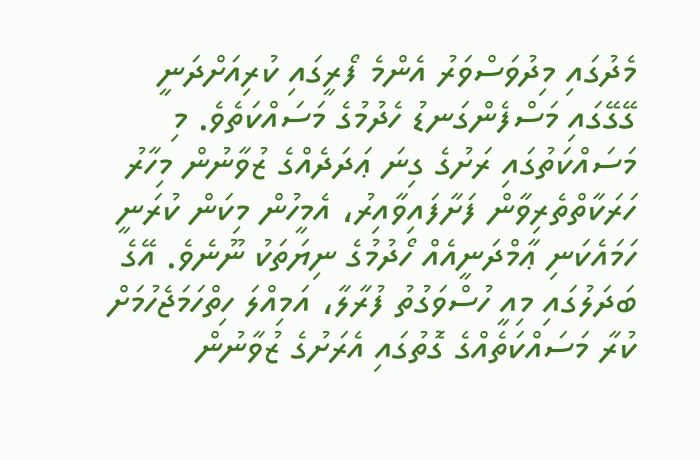މެދުގައި މިދުވަސްވަރު އެންމެ ފޯރީގައި ކުރިއަށްދަނީ ގޭގޭގައި މަސްފެންގަނޑު ހެދުމުގެ މަސައްކަތެވެ. މި މަސައްކަތުގައި ރަށުގެ ގިނަ ޢަދަދެއްގެ ޒުވާނުން މިހާރު ހަރަކާތްތެރިވާން ފަށާފައިވާއިރު، އެމީހުން މިކަން ކުރަނީ ހަމައެކަނި ޢާމްދަނީއެއް ހޯދުމުގެ ނިޔަތަކު ނޫނެވެ. އޭގެ ބަދަލުގައި މިއީ ހުސްވަގުތު ފުރާލާ، އަމިއްލަ ހިތްހަމަޖެހުމަށް ކުރާ މަސައްކަތެއްގެ ގޮތުގައި އެރަށުގެ ޒުވާނުން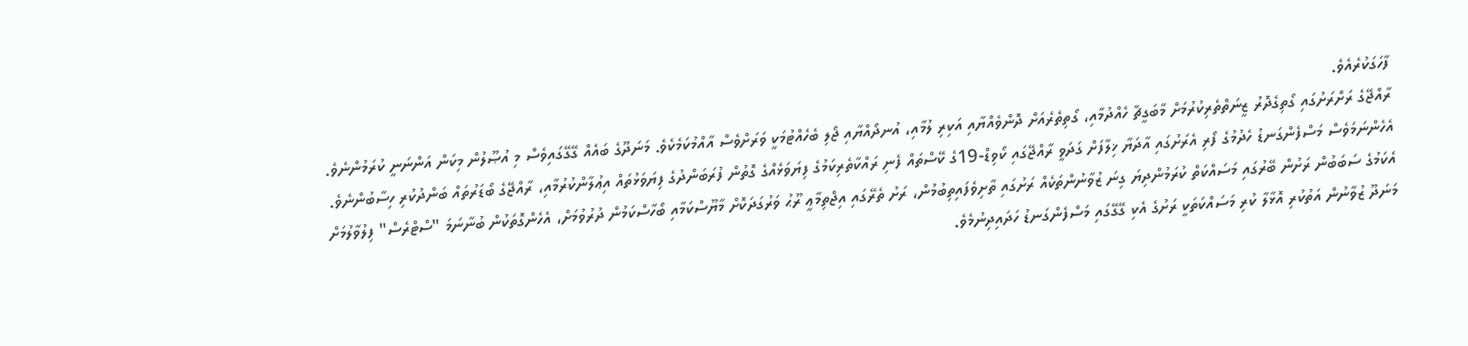ފާހަގަކުރެއެވެ.
ރާއްޖޭގެ ރަށްރަށުގައި ގޯތިގެދޮރު ޒީނަތްތެރިކުރުމަށް މާބަގީޗާ ހެއްދުމާއި، ގޯތިތެރެއަށް ދޮންވެއްޔާއި އަކިރި ލުމާއި، އުނދޯއްޔާއި ޖޯލި ބެހެއްޓުމަކީ ވަރަށްވެސް އާއްމުކަމެކެވެ. މަނަދޫގެ ބައެއް ގޭގޭގައިވެސް މި އުޞޫލުން މިކަން އަންނަނީ ކުރަމުންނެވެ.
އެހެންނަމަވެސް މަސްފެންގަނޑު ހެދުމުގެ ފޯރި އެރަށުގައި އާދަޔާ ޚިލާފަށް ގަދަވީ ރާއްޖޭގައި ކޯވިޑް-19ގެ ކޭސްތައް ފެނި ރައްކާތެރިކަމުގެ ފިޔަވަޅެއްގެ ގޮތުން ފުރަބަންދުގެ ފިޔަވަޅުތައް އިޢުލާންކުރުމާއި، ރާއްޖޭގެ ބޯޑަރުތައް ބަންދުކުރި ހިސާބުންނެވެ. އެކަމުގެ ސަބަބުން ރަށުން ބޭރުގައި މަސައްކަތް ކުރަމުންދިޔަ ގިނަ ޒުވާނުންތަކެއް ރަށުގައި ތާށިވެފައިތިބުމުން، ރަށު ތެރޭގައި އިޖްތިމާޢީ ރޫޙު ވަރުގަދަކޮށް މާޔޫސްކަމާއި ބޯހާސްކަމުން ދުރުވުމަށް، އެހެންގޮތަކުން ބުނާނަމަ "ސްޓްރެސް" ފިލުވާލުމަށް މަނަދޫ ޒުވާނުން އަތުކުރި އޮޅާލާ ކުރި މަސައްކަތަކީ ރަށުގެ އެކި ގޭގޭގައި މަސްފެންގަނޑު ހަދައިދިނުމެވެ.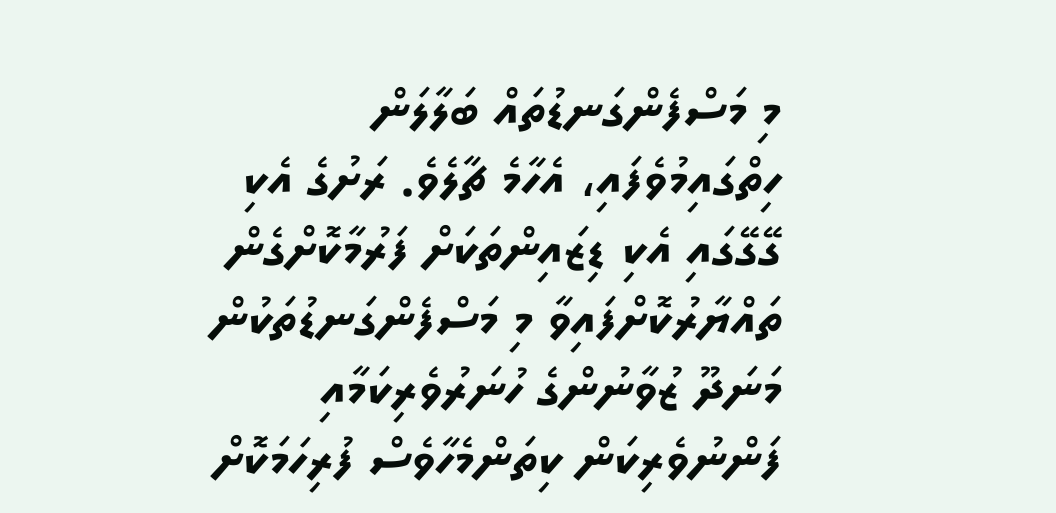މި މަސްފެންގަނޑުތައް ބަލާލަން ހިތްގައިމުވެފައި، އެހާމެ ޗާލެވެ. ރަށުގެ އެކި ގޭގޭގައި އެކި ޑިޒައިންތަކަށް ފަރުމާކޮށްގެން ތައްޔާރުކޮށްފައިވާ މި މަސްފެންގަނޑުތަކުން މަނަދޫ ޒުވާނުންގެ ހުނަރުވެރިކަމާއި ފަންނުވެރިކަން ކިތަންމެހާވެސް ފުރިހަމަކޮށް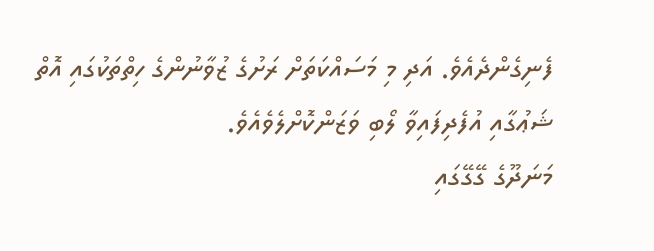ފެނިގެންދެއެވެ. އަދި މި މަސައްކަތަށް ރަށުގެ ޒުވާނުންގެ ހިތްތަކުގައި އޮތް ޝަޢުގާއި އުފެދިފައިވާ ލޯބި ވަޒަންކޮށްލެވެއެވެ.
މަނަދޫގެ ގޭގޭގައި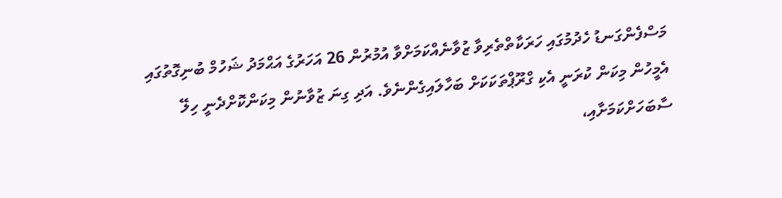މަސްފެންގަނޑު ހެދުމުގައި ހަރަކާތްތެރިވާ ޒުވާނެއްކަމަށްވާ އުމުރުން 26 އަހަރުގެ އަޙްމަދު ޝަހުމް ބުނިގޮތުގައި އެމީހުން މިކަން ކުރަނީ އެކި ގްރޫޕްތަކަކަށް ބަހާލައިގެންނެވެ. އަދި ގިނަ ޒުވާނުން މިކަންކޮށްދެނީ ހިލޭ ސާބަހަށްކަމަށާއި،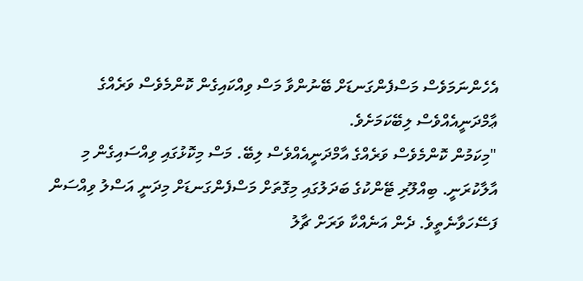އެހެންނަމަވެސް މަސްފެންގަނޑަށް ބޭނުންވާ މަސް ވިއްކައިގެން ކޮންމެވެސް ވަރެއްގެ ޢާމްދަނީއެއްވެސް ލިބޭކަމަށެވެ.
"މިކަމުން ކޮންމެވެސް ވަރެއްގެ އާމްދަނީއެއްވެސް ލިބޭ. މަސް މިކޮޅުގައި ވިއްސައިގެން މި އާލާކުރަނީ. ބިއްލޫރި ޓޭންކުގެ ބަދަލުގައި މިގޮތަށް މަސްފެންގަނޑަށް މިދަނީ އަސްލު ވިއްސަން ފަސޭހަވާނެތީވެ. ދެން އަނެއްކާ ވަރަށް ޗާލު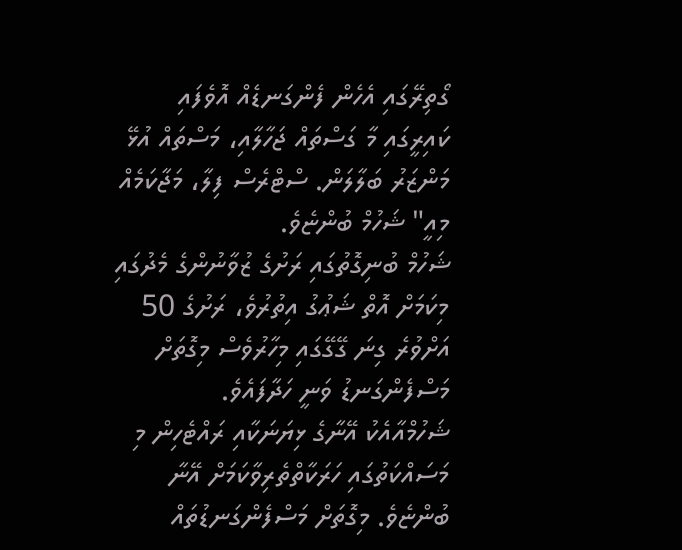ގޯތިރޭގައި އެހެން ފެންގަނޑެއް އޮވެފައި ކައިރީގައި މާ ގަސްތައް ޖަހާލާއި، މަސްތައް އުޅޭ މަންޒަރު ބަލާލަން. ސްޓްރެސް ފިލާ، މަޖާކަމެއް މިއީ" ޝަހުމް ބުންޏެވެ.
ޝަހުމް ބުނިގޮތުގައި ރަށުގެ ޒުވާނުންގެ މެދުގައި މިކަމަށް އޮތް ޝަޢުގު އިތުރުވެ، ރަށުގެ 50 އަށްވުރެ ގިނަ ގޭގޭގައި މިހާރުވެސް މިގޮތަށް މަސްފެންގަނޑު ވަނީ ހަދާފައެވެ.
ޝަހުމްއާއެކު އޭނާގެ ޅިޔަނަކާއި ރައްޓެހިން މި މަސައްކަތުގައި ހަރަކާތްތެރިވާކަމަށް އޭނާ ބުންޏެވެ. މިގޮތަށް މަސްފެންގަނޑުތައް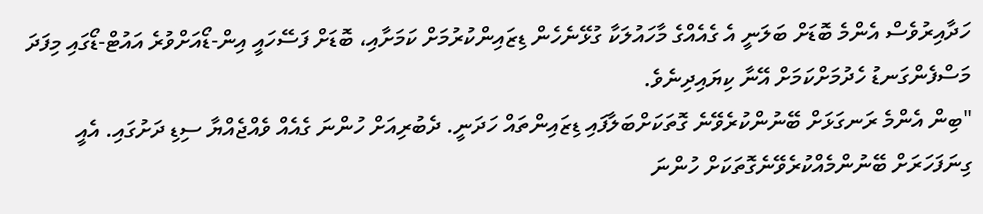ހަދާއިރުވެސް އެންމެ ބޮޑަށް ބަލަނީ އެ ގެއެއްގެ މާހައުލަކާ ގުޅޭނެހެން ޑިޒައިންކުރުމަށް ކަމަށާއި، ބޮޑަށް ފަސޭހައީ އިން-ޑޯއަށްވުރެ އައުޓް-ޑޯގައި މިފަދަ މަސްފެންގަނޑު ހެދުމަށްކަމަށް އޭނާ ކިޔައިދިނެވެ.
"ބިން އެންމެ ރަނގަޅަށް ބޭނުންކުރެވޭނެ ގޮތަކަށްބަލާފައި ޑިޒައިންތައް ހަދަނީ. ދެބުރިއަށް ހުންނަ ގެއެއް ވެއްޖެއްޔާ ސިޑި ދަށުގައި. އެއީ ގިނަފަހަރަށް ބޭނުންމެއްކުރެވޭނެގޮތަކަށް ހުންނަ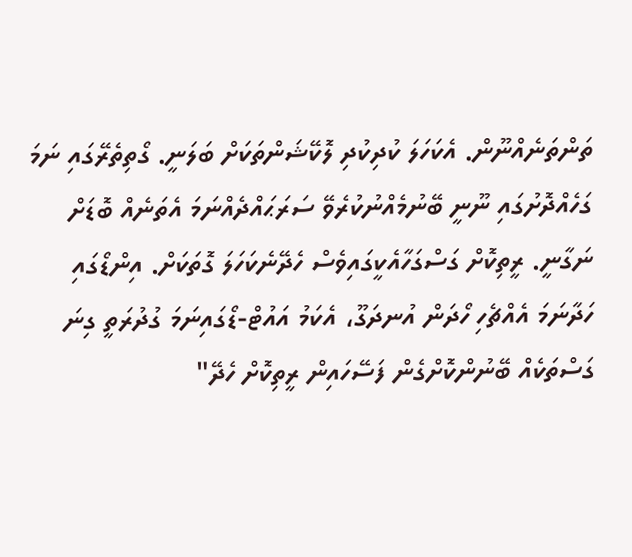ތަންތަނެއްނޫން. އެކަހަލަ ކުދިކުދި ލޮކޭޝަންތަކަށް ބަލަނީ. ގޯތިތެރޭގައި ނަމަ ގަހެއްދޮށުގައި ނޫނީ ބޭނުމެއްނުކުރެވޭ ސަރަޙައްދެއްނަމަ އެތަނެއް ބޮޑަށް ނަގާނީ. ރީތިކޮށް ގަސްގަހާއެކީގައިވެސް ހެދޭނެކަހަލަ ގޮތަކަށް. އިންޑޯގައި ހަދާނަމަ އެއްޗެހި ހޯދަން އުނދަގޫ، އެކަމު އައުޓް-ޑޯގައިނަމަ ގުދުރަތީ ގިނަ ގަސްތަކެއް ބޭނުންކޮށްގެން ފަސޭހައިން ރީތިކޮށް ހެދޭ"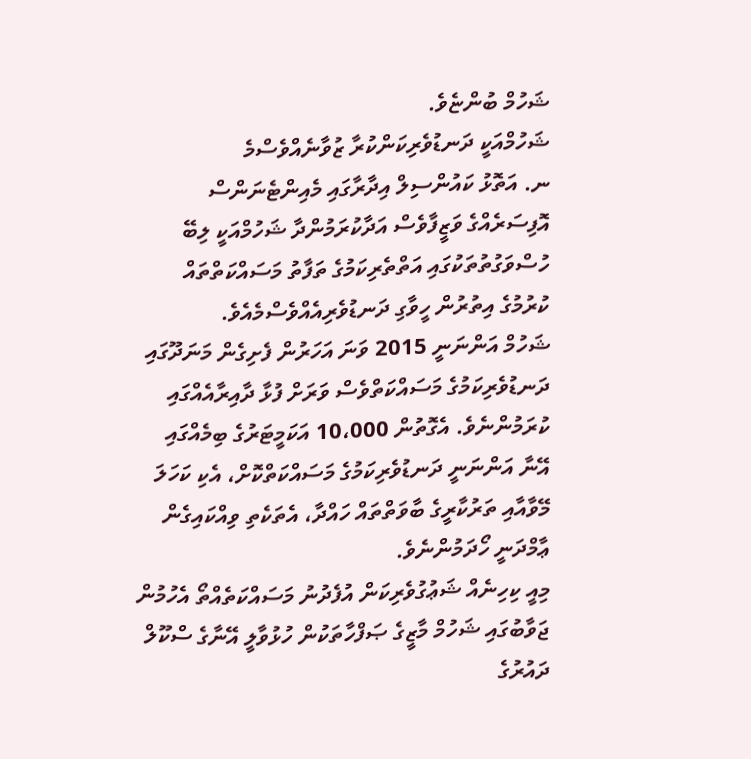ޝަހުމް ބުންޏެވެ.
ޝަހުމްއަކީ ދަނޑުވެރިކަންކުރާ ޒުވާނެއްވެސްމެ
ނ. އަތޮޅު ކައުންސިލް އިދާރާގައި މެއިންޓެނަންސް އޮފިސަރެއްގެ ވަޒީފާވެސް އަދާކުރަމުންދާ ޝަހުމްއަކީ ލިބޭ ހުސްވަގުތުތަކުގައި އަތްތެރިކަމުގެ ތަފާތު މަސައްކަތްތައް ކުރުމުގެ އިތުރުން ހީވާގި ދަނޑުވެރިއެއްވެސްމެއެވެ.
ޝަހުމް އަންނަނީ 2015 ވަނަ އަހަރުން ފެށިގެން މަނަދޫގައި ދަނޑުވެރިކަމުގެ މަސައްކަތްވެސް ވަރަށް ފުޅާ ދާއިރާއެއްގައި ކުރަމުންނެވެ. އެގޮތުން 10،000 އަކަމީޓަރުގެ ބިމެއްގައި އޭނާ އަންނަނީ ދަނޑުވެރިކަމުގެ މަސައްކަތްކޮށް، އެކި ކަހަލަ މޭވާއާއި ތަރުކާރީގެ ބާވަތްތައް ހައްދާ، އެތަކެތި ވިއްކައިގެން ޢާމްދަނީ ހޯދަމުންނެވެ.
މިއީ ކިހިނެއް ޝަޢުގުވެރިކަން އުފެދުނު މަސައްކަތެއްތޯ އެހުމުން ޖަވާބުގައި ޝަހުމް މާޒީގެ ޞަފްހާތަކުން ހުޅުވާލީ އޭނާގެ ސްކޫލް ދައުރުގެ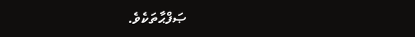ޞަފްޙާތަކެވެ.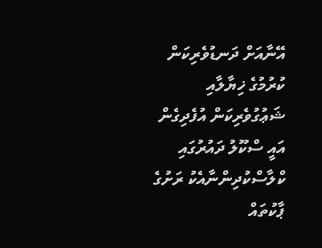އޭނާއަށް ދަނޑުވެރިކަން ކުރުމުގެ ޚިޔާލާއި ޝަޢުގުވެރިކަން އުފެދިގެން އައީ ސްކޫލު ދައުރުގައި ކްލާސްކުދިންނާއެކު ރަށުގެ ޕާކުތައް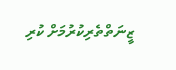ޒީނަތްތެރިކުރުމަށް ކުރި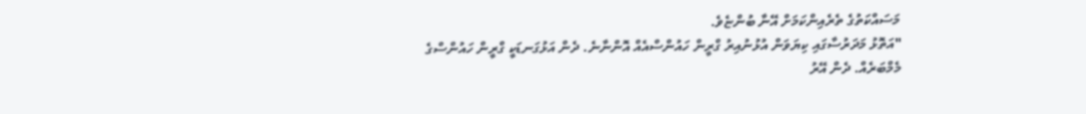މަސައްކަތުގެ ތެރެއިންކަމަށް އޭނާ ބުންޏެވެ.
"އަތޮޅު މަދަރުސާގައި ކިޔަވަން އުޅުނުއިރު ގްރީން ހައުންސްއެއް އޮންނާނެ. ދެން އަޅުގަނޑަކީ ގްރީން ހައުންސްގެ މެމްބަރެއް. ދެން އޭރު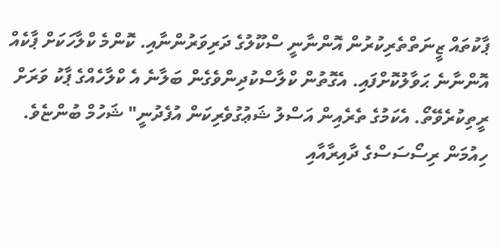ޕާކުތައް ޒީނަތްތެރިކުރުން އޮންނާނީ ސްކޫލުގެ ދަރިވަރުންނާއި. ކޮންމެ ކްލާހަކަށް ޕާކެއް އޮންނާނެ ޙަވާލުކޮށްފައި. އެގޮތުން ކްލާސްކުދިންވެގެން ބަލާނެ އެ ކްލާހެއްގެ ޕާކު ވަރަށް ރީތިކުރެވޭތޯ. އެކަމުގެ ތެރެއިން އަސްލު ޝަޢުގުވެރިކަން އުފެދުނީ" ޝަހުމް ބުންޏެވެ.
ހިއުމަން ރިސޯސަސްގެ ދާއިރާއާއި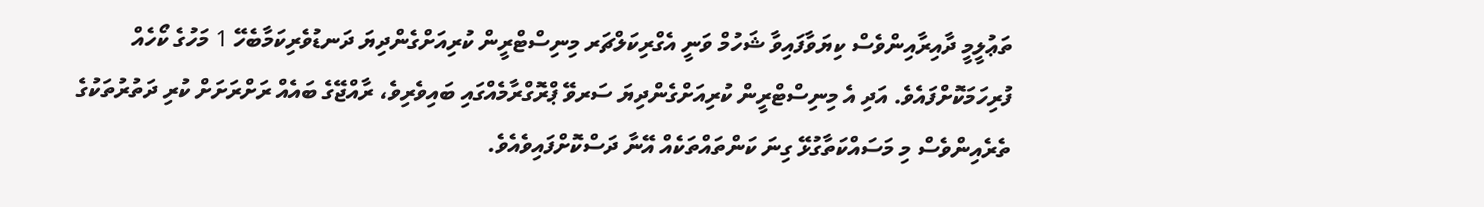ތަޢުލީމީ ދާއިރާއިންވެސް ކިޔަވާފައިވާ ޝަހުމް ވަނީ އެގްރިކަލްޗަރ މިނިސްޓްރީން ކުރިއަށްގެންދިޔަ ދަނޑުވެރިކަމާބެހޭ 1 މަހުގެ ކޯހެއް ފުރިހަމަކޮށްފައެވެ. އަދި އެ މިނިސްޓްރީން ކުރިއަށްގެންދިޔަ ސަރވޭ ޕްރޮގްރާމެއްގައި ބައިވެރިވެ، ރާއްޖޭގެ ބައެއް ރަށްރަށަށް ކުރި ދަތުރުތަކުގެ ތެރެއިންވެސް މި މަސައްކަތާގުޅޭ ގިނަ ކަންތައްތަކެއް އޭނާ ދަސްކޮށްފައިވެއެވެ.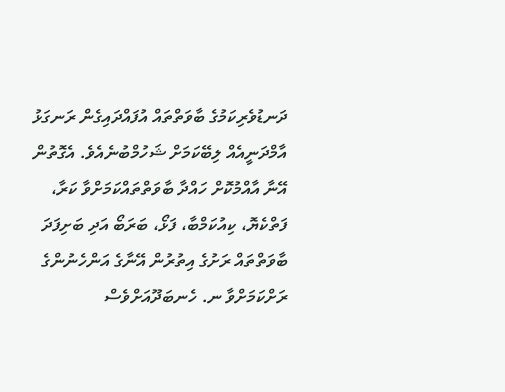ދަނޑުވެރިކަމުގެ ބާވަތްތައް އުފައްދައިގެން ރަނގަޅު އާމްދަނީއެއް ލިބޭކަމަށް ޝަހުމްބުނެއެވެ. އެގޮތުން އޭނާ އާއްމުކޮށް ހައްދާ ބާވަތްތައްކަމަށްވާ ކަރާ، ފަތްކެޔޮ، ކިއުކަމްބާ، ފަޅޯ، ބަރަބޯ އަދި ބަށިފަދަ ބާވަތްތައް ރަށުގެ އިތުރުން އޭނާގެ އަންހެނުންގެ ރަށްކަމަށްވާ ނ. ހެނބަދޫއަށްވެސް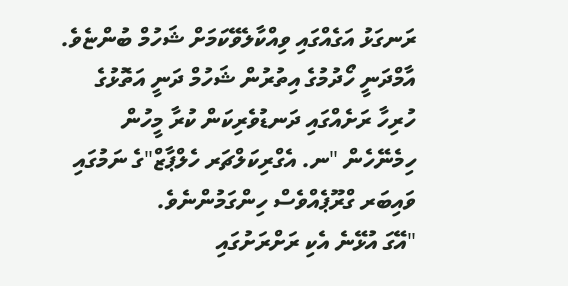ރަނގަޅު އަގެއްގައި ވިއްކާލެވޭކަމަށް ޝަހުމް ބުންޏެވެ. އާމްދަނީ ހޯދުމުގެ އިތުރުން ޝަހުމް ދަނީ އަތޮޅުގެ ހުރިހާ ރަށެއްގައި ދަނޑުވެރިކަން ކުރާ މީހުން ހިމެނޭހެން "ނ. އެގްރިކަލްޗަރ ހެލްޕާޒް"ގެ ނަމުގައި ވައިބަރ ގްރޫޕެއްވެސް ހިންގަމުންނެވެ.
"އޭގަ އުޅޭނެ އެކި ރަށްރަށުގައި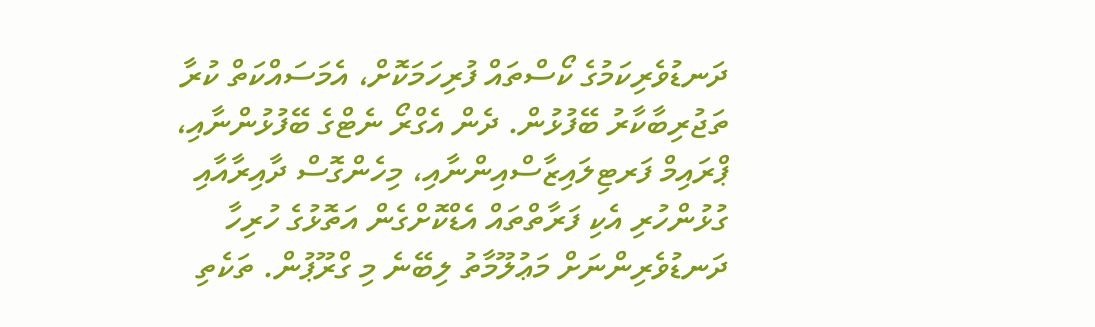ދަނޑުވެރިކަމުގެ ކޯސްތައް ފުރިހަމަކޮށް، އެމަސައްކަތް ކުރާ ތަޖުރިބާކާރު ބޭފުޅުން. ދެން އެގްރޯ ނެޓްގެ ބޭފުޅުންނާއި، ޕްރައިމް ފަރޓިލައިޒާސްއިންނާއި، މިހެންގޮސް ދާއިރާއާއި ގުޅުންހުރި އެކި ފަރާތްތައް އެޑްކޮށްގެން އަތޮޅުގެ ހުރިހާ ދަނޑުވެރިންނަށް މަޢުލޫމާތު ލިބޭނެ މި ގްރޫޕުން. ތަކެތި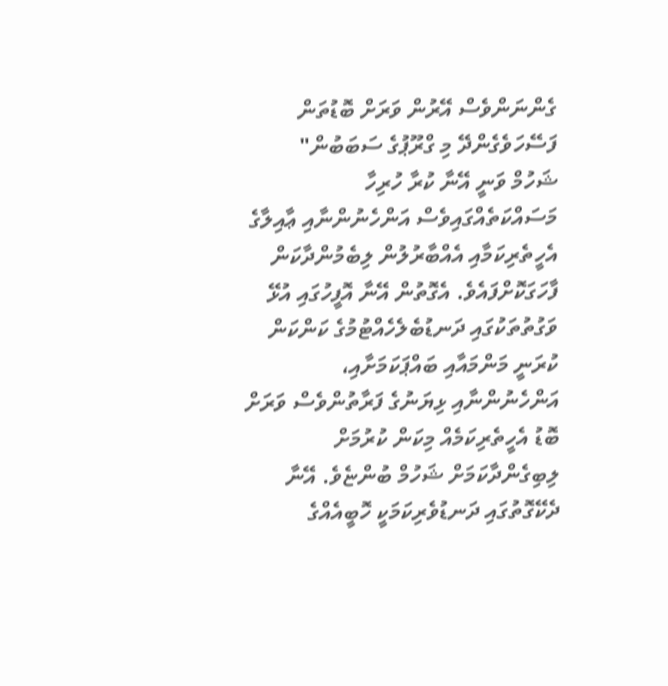ގެންނަންވެސް އޭރުން ވަރަށް ބޮޑުތަން ފަސޭހަވެގެންދޭ މި ގްރޫޕުގެ ސަބަބުން"
ޝަހުމް ވަނީ އޭނާ ކުރާ ހުރިހާ މަސައްކަތެއްގައިވެސް އަންހެނުންނާއި ޢާއިލާގެ އެހީތެރިކަމާއި އެއްބާރުލުން ލިބެމުންދާކަން ފާހަގަކޮށްފައެވެ. އެގޮތުން އޭނާ އޮފީހުގައި އުޅޭ ވަގުތުތަކުގައި ދަނޑުބެލެހެއްޓުމުގެ ކަންކަން ކުރަނީ މަންމައާއި ބައްޕަކަމަށާއި، އަންހެނުންނާއި ޅިޔަނުގެ ފަރާތުންވެސް ވަރަށް ބޮޑު އެހީތެރިކަމެއް މިކަން ކުރުމަށް ލިބިގެންދާކަމަށް ޝަހުމް ބުންޏެވެ. އޭނާ ދެކޭގޮތުގައި ދަނޑުވެރިކަމަކީ ހޮބީއެއްގެ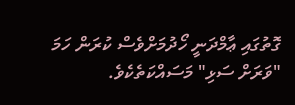ގޮތުގައި ޢާމްދަނީ ހޯދުމަށްވެސް ކުރަން ހަމަ "ވަރަށް ސަޅި" މަސައްކަތެކެވެ.